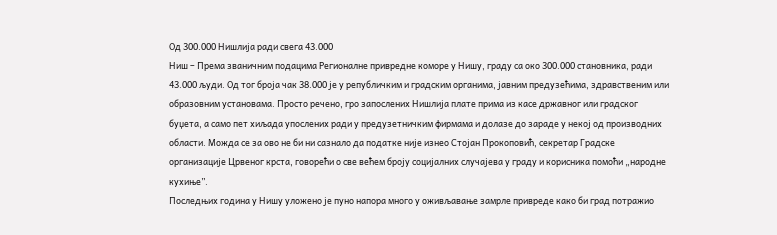Од 300.000 Нишлија ради свега 43.000
Ниш – Према званичним подацима Регионалне привредне коморе у Нишу, граду са око 300.000 становника, ради 43.000 људи. Од тог броја чак 38.000 је у републичким и градским органима, јавним предузећима, здравственим или образовним установама. Просто речено, гро запослених Нишлија плате прима из касе државног или градског буџета, а само пет хиљада упослених ради у предузетничким фирмама и долазе до зараде у некој од производних области. Можда се за ово не би ни сазнало да податке није изнео Стојан Прокоповић, секретар Градске организације Црвеног крста, говорећи о све већем броју социјалних случајева у граду и корисника помоћи „народне кухиње”.
Последњих година у Нишу уложено је пуно напора много у оживљавање замрле привреде како би град потражио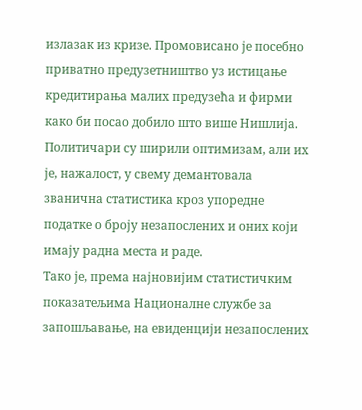излазак из кризе. Промовисано је посебно приватно предузетништво уз истицање кредитирања малих предузећа и фирми како би посао добило што више Нишлија.
Политичари су ширили оптимизам, али их је, нажалост, у свему демантовала званична статистика кроз упоредне податке о броју незапослених и оних који имају радна места и раде.
Тако је, према најновијим статистичким показатељима Националне службе за запошљавање, на евиденцији незапослених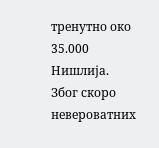тренутно око 35.000 Нишлија.
Због скоро невероватних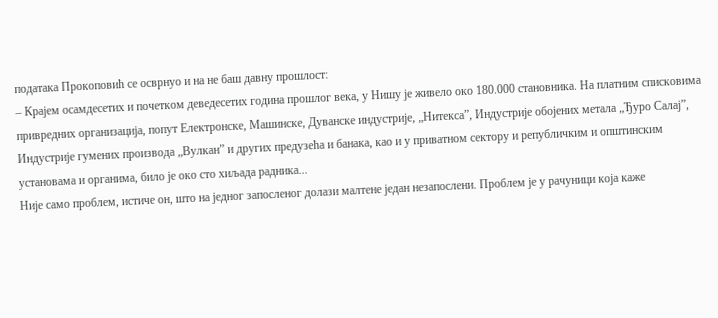података Прокоповић се осврнуо и на не баш давну прошлост:
– Крајем осамдесетих и почетком деведесетих година прошлог века, у Нишу је живело око 180.000 становника. На платним списковима привредних организација, попут Електронске, Машинске, Дуванске индустрије, „Нитекса”, Индустрије обојених метала „Ђуро Салај”, Индустрије гумених производа „Вулкан” и других предузећа и банака, као и у приватном сектору и републичким и општинским установама и органима, било је око сто хиљада радника...
Није само проблем, истиче он, што на једног запосленог долази малтене један незапослени. Проблем је у рачуници која каже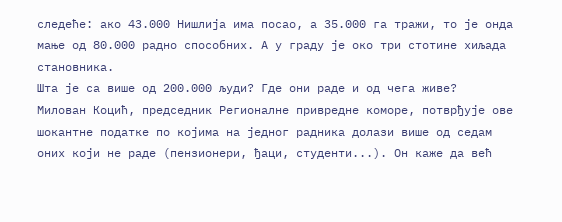следеће: ако 43.000 Нишлија има посао, а 35.000 га тражи, то је онда мање од 80.000 радно способних. А у граду је око три стотине хиљада становника.
Шта је са више од 200.000 људи? Где они раде и од чега живе?
Милован Коцић, председник Регионалне привредне коморе, потврђује ове шокантне податке по којима на једног радника долази више од седам оних који не раде (пензионери, ђаци, студенти...). Он каже да већ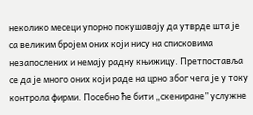неколико месеци упорно покушавају да утврде шта је са великим бројем оних који нису на списковима незапослених и немају радну књижицу. Претпоставља се да је много оних који раде на црно због чега је у току контрола фирми. Посебно ће бити „скениране” услужне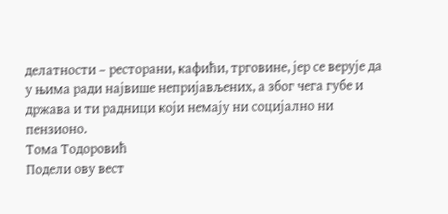делатности – ресторани, кафићи, трговине, јер се верује да у њима ради највише непријављених, а због чега губе и држава и ти радници који немају ни социјално ни пензионо.
Тома Тодоровић
Подели ову вест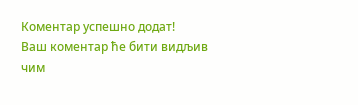Комeнтар успeшно додат!
Ваш комeнтар ћe бити видљив чим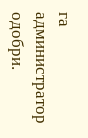га администратор одобри.